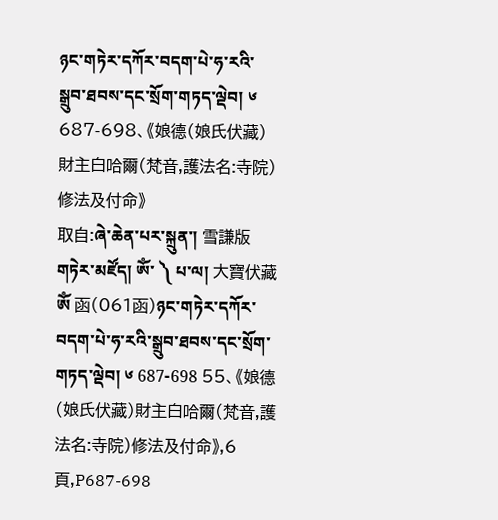ཉང་གཏེར་དཀོར་བདག་པེ་ཧ་རའི་སྒྲུབ་ཐབས་དང་སྲོག་གཏད་ལྡེབ། ༦ 687-698、《娘德(娘氏伏藏)財主白哈爾(梵音,護法名:寺院)修法及付命》
取自:ཞེ་ཆེན་པར་སྐྲུན་། 雪謙版 གཏེར་མཛོད། ཨོཾ་ ༽ པ་ལ། 大寶伏藏 ཨོཾ 函(061函)ཉང་གཏེར་དཀོར་བདག་པེ་ཧ་རའི་སྒྲུབ་ཐབས་དང་སྲོག་གཏད་ལྡེབ། ༦ 687-698 55、《娘德(娘氏伏藏)財主白哈爾(梵音,護法名:寺院)修法及付命》,6頁,P687-698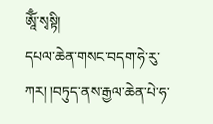ཨཱོྃ་སྭསྟི།
དཔལ་ཆེན་གསང་བདག་ཧེ་རུ་ཀར། །བཏུད་ནས་རྒྱལ་ཆེན་པེ་ཧ་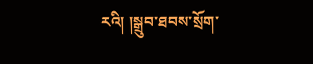རའི། །སྒྲུབ་ཐབས་སྲོག་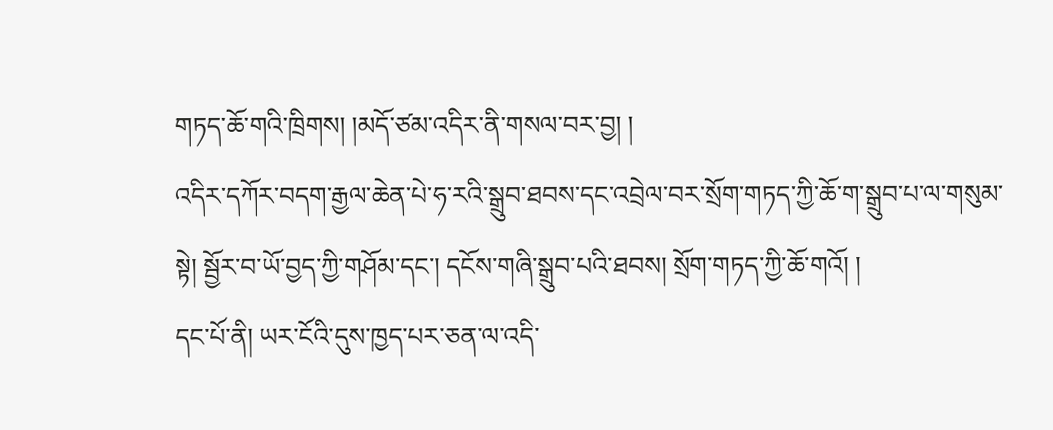གཏད་ཆོ་གའི་ཁྲིགས། །མདོ་ཙམ་འདིར་ནི་གསལ་བར་བྱ། །
འདིར་དཀོར་བདག་རྒྱལ་ཆེན་པེ་ཧ་རའི་སྒྲུབ་ཐབས་དང་འབྲེལ་བར་སྲོག་གཏད་ཀྱི་ཆོ་ག་སྒྲུབ་པ་ལ་གསུམ་སྟེ། སྦྱོར་བ་ཡོ་བྱད་ཀྱི་གཤོམ་དང་། དངོས་གཞི་སྒྲུབ་པའི་ཐབས། སྲོག་གཏད་ཀྱི་ཆོ་གའོ། །
དང་པོ་ནི། ཡར་ངོའི་དུས་ཁྱད་པར་ཅན་ལ་འདི་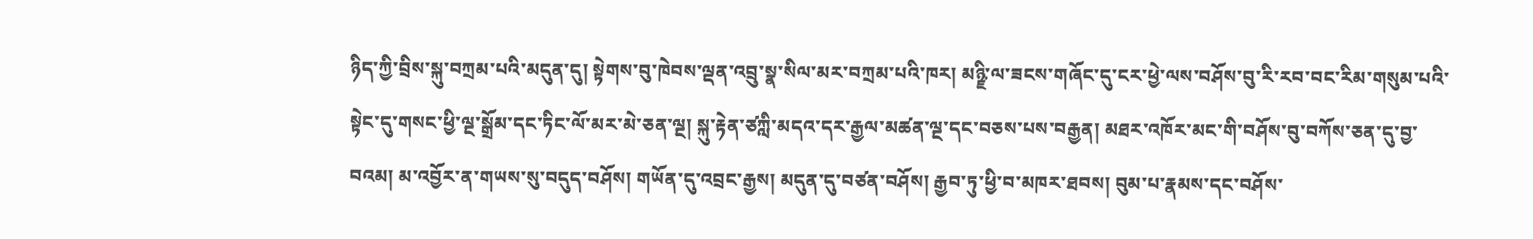ཉིད་ཀྱི་བྲིས་སྐུ་བཀྲམ་པའི་མདུན་དུ། སྟེགས་བུ་ཁེབས་ལྡན་འབྲུ་སྣ་སིལ་མར་བཀྲམ་པའི་ཁར། མཉྫི་ལ་ཟངས་གཞོང་དུ་ངར་ཕྱེ་ལས་བཤོས་བུ་རི་རབ་བང་རིམ་གསུམ་པའི་སྟེང་དུ་གསང་ཕྱི་ལྔ་སྒྲོམ་དང་ཏིང་ལོ་མར་མེ་ཅན་ལྔ། སྐུ་རྟེན་ཙཀླི་མདའ་དར་རྒྱལ་མཚན་ལྔ་དང་བཅས་པས་བརྒྱན། མཐར་འཁོར་མང་གི་བཤོས་བུ་བཀོས་ཅན་དུ་བྱ་བའམ། མ་འབྱོར་ན་གཡས་སུ་བདུད་བཤོས། གཡོན་དུ་འབྲང་རྒྱས། མདུན་དུ་བཙན་བཤོས། རྒྱབ་ཏུ་ཕྱི་བ་མཁར་ཐབས། བུམ་པ་རྣམས་དང་བཤོས་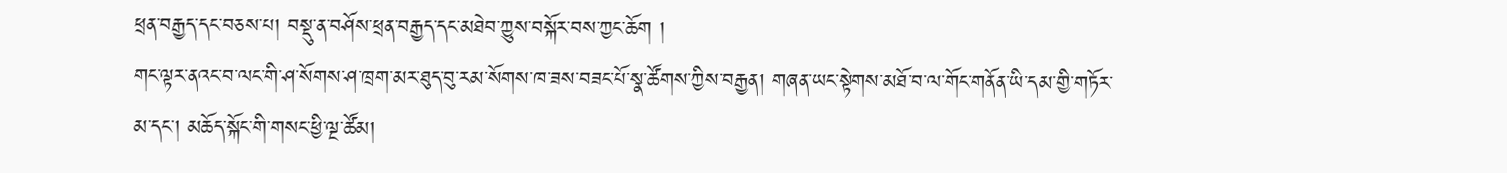ཕྲན་བརྒྱད་དང་བཅས་པ། བསྡུ་ན་བཤོས་ཕྲན་བརྒྱད་དང་མཐེབ་ཀྱུས་བསྐོར་བས་ཀྱང་ཆོག །
གང་ལྟར་ནའང་བ་ལང་གི་ཤ་སོགས་ཤ་ཁྲག་མར་ཐུད་བུ་རམ་སོགས་ཁ་ཟས་བཟང་པོ་སྣ་ཚོགས་ཀྱིས་བརྒྱན། གཞན་ཡང་སྟེགས་མཐོ་བ་ལ་གོང་གནོན་ཡི་དམ་གྱི་གཏོར་མ་དང་། མཆོད་སྐོང་གི་གསང་ཕྱི་ལྔ་ཚོམ།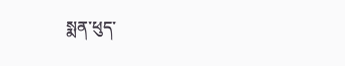སྨན་ཕུད་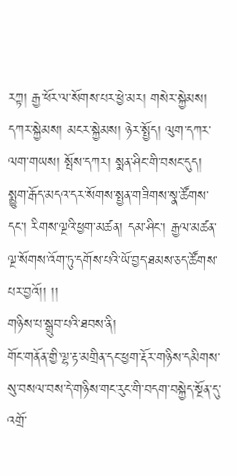རཀྟ། རྒྱ་ཕོར་ལ་སོགས་པར་ཕྱེ་མར། གསེར་སྐྱེམས། དཀར་སྐྱེམས། མངར་སྐྱེམས། ཉེར་སྤྱོད། ལུག་དཀར་ལག་གཡས། སྤོས་དཀར། སྨན་ཤིང་གི་བསང་དུད། སྨྱུག་རྒོད་མདའ་དར་སོགས་སྤྱན་གཟིགས་སྣ་ཚོགས་དང་། རིགས་ལྔའི་ཕྱག་མཚན། དམ་ཤིང་། རྒྱལ་མཚན་ལྔ་སོགས་འོག་ཏུ་དགོས་པའི་ཡོ་བྱད་ཐམས་ཅད་ཚོགས་པར་བྱའོ།། །།
གཉིས་པ་སྒྲུབ་པའི་ཐབས་ནི།
གོང་གནོན་གྱི་ལྷ་རྟ་མགྲིན་དང་ཕྱག་རྡོར་གཉིས་དམིགས་སུ་བསལ་བས་དེ་གཉིས་གང་རུང་གི་བདག་བསྐྱེད་སྔོན་དུ་འགྲོ་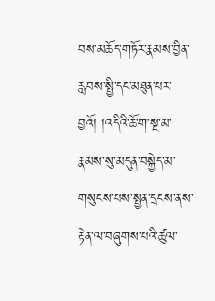བས་མཆོད་གཏོར་རྣམས་བྱིན་རླབས་སྤྱི་དང་མཐུན་པར་བྱའོ། །འདིའི་ཆོ་ག་སྔ་མ་རྣམས་སུ་མདུན་བསྐྱེད་མ་གསུངས་པས་སྤྱན་དྲངས་ནས་རྟེན་ལ་བཞུགས་པའི་ཚུལ་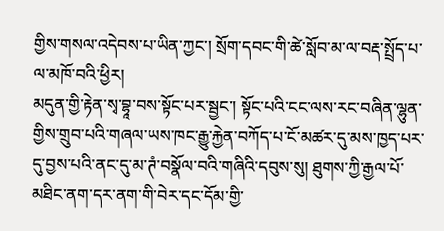གྱིས་གསལ་འདེབས་པ་ཡིན་ཀྱང་། སྲོག་དབང་གི་ཚེ་སློབ་མ་ལ་བརྡ་སྤྲོད་པ་ལ་མཁོ་བའི་ཕྱིར།
མདུན་གྱི་རྟེན་སྭ་བྷཱ་བས་སྟོང་པར་སྦྱང་། སྟོང་པའི་ངང་ལས་རང་བཞིན་ལྷུན་གྱིས་གྲུབ་པའི་གཞལ་ཡས་ཁང་རྒྱུ་རྐྱེན་བཀོད་པ་ངོ་མཚར་དུ་མས་ཁྱད་པར་དུ་བྱས་པའི་ནང་དུ་མ་ཊཾ་བསྣོལ་བའི་གཞིའི་དབུས་སུ། ཐུགས་ཀྱི་རྒྱལ་པོ་མཐིང་ནག་དར་ནག་གི་བེར་དང་དོམ་གྱི་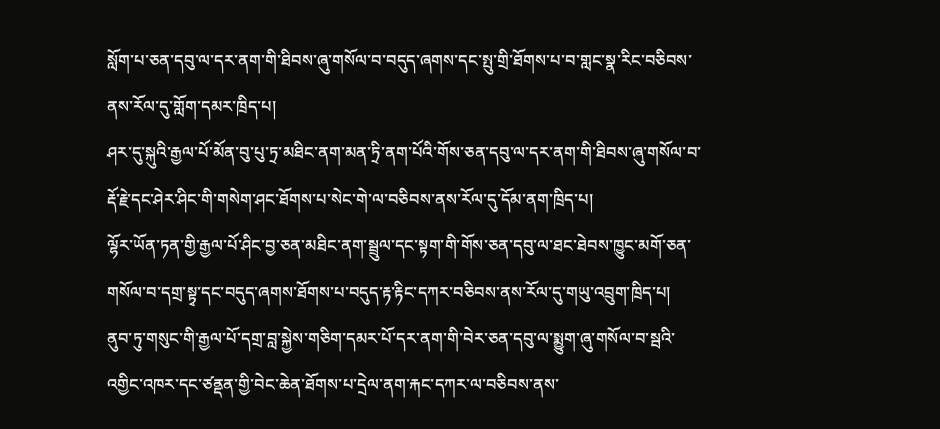སློག་པ་ཅན་དབུ་ལ་དར་ནག་གི་ཐིབས་ཞུ་གསོལ་བ་བདུད་ཞགས་དང་སྤུ་གྲི་ཐོགས་པ་བ་གླང་སྣ་རིང་བཅིབས་ནས་རོལ་དུ་གློག་དམར་ཁྲིད་པ།
ཤར་དུ་སྐུའི་རྒྱལ་པོ་མོན་བུ་པུ་ཏྲ་མཐིང་ནག་མན་ཏྲི་ནག་པོའི་གོས་ཅན་དབུ་ལ་དར་ནག་གི་ཐིབས་ཞུ་གསོལ་བ་རྡོ་རྗེ་དང་ཤེར་ཤིང་གི་གསེག་ཤང་ཐོགས་པ་སེང་གེ་ལ་བཅིབས་ནས་རོལ་དུ་དོམ་ནག་ཁྲིད་པ།
ལྷོར་ཡོན་ཏན་གྱི་རྒྱལ་པོ་ཤིང་བྱ་ཅན་མཐིང་ནག་སྦྲུལ་དང་སྟག་གི་གོས་ཅན་དབུ་ལ་ཐང་ཐེབས་ཁྱུང་མགོ་ཅན་གསོལ་བ་དགྲ་སྟྭ་དང་བདུད་ཞགས་ཐོགས་པ་བདུད་རྟ་རྟིང་དཀར་བཅིབས་ནས་རོལ་དུ་གཡུ་འབྲུག་ཁྲིད་པ།
ནུབ་ཏུ་གསུང་གི་རྒྱལ་པོ་དགྲ་བླ་སྐྱེས་གཅིག་དམར་པོ་དར་ནག་གི་བེར་ཅན་དབུ་ལ་སྨྱུག་ཞུ་གསོལ་བ་སྦའི་འགྱིང་འཁར་དང་ཙནྡན་གྱི་བེང་ཆེན་ཐོགས་པ་དྲེལ་ནག་རྐང་དཀར་ལ་བཅིབས་ནས་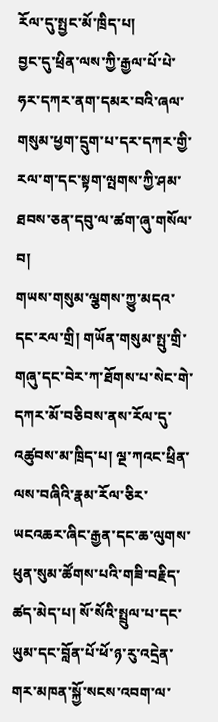རོལ་དུ་སྤྱང་མོ་ཁྲིད་པ།
བྱང་དུ་ཕྲིན་ལས་ཀྱི་རྒྱལ་པོ་པེ་ཧར་དཀར་ནག་དམར་བའི་ཞལ་གསུམ་ཕྱག་དྲུག་པ་དར་དཀར་གྱི་རལ་ག་དང་སྟག་ལྤགས་ཀྱི་ཤམ་ཐབས་ཅན་དབུ་ལ་ཚག་ཞུ་གསོལ་བ།
གཡས་གསུམ་ལྕགས་ཀྱུ་མདའ་དང་རལ་གྲི། གཡོན་གསུམ་སྤུ་གྲི་གཞུ་དང་བེར་ཀ་ཐོགས་པ་སེང་གེ་དཀར་མོ་བཅིབས་ནས་རོལ་དུ་འཚུབས་མ་ཁྲིད་པ། ལྔ་ཀའང་ཕྲིན་ལས་བཞིའི་རྣམ་རོལ་ཅིར་ཡངའཆར་ཞིང་རྒྱན་དང་ཆ་ལུགས་ཕུན་སུམ་ཚོགས་པའི་གཟི་བརྗིད་ཚད་མེད་པ། སོ་སོའི་སྤྲུལ་པ་དང་ཡུམ་དང་བློན་པོ་ཕོ་ཉ་རུ་འདྲེན་གར་མཁན་སྐྱོ་སངས་འབག་ལ་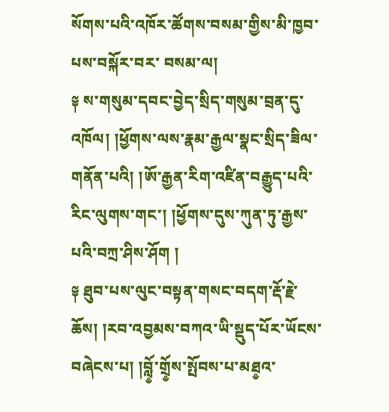སོགས་པའི་འཁོར་ཚོགས་བསམ་གྱིས་མི་ཁྱབ་པས་བསྐོར་བར་ བསམ་ལ།
༈ ས་གསུམ་དབང་བྱེད་སྲིད་གསུམ་བྲན་དུ་འཁོལ། །ཕྱོགས་ལས་རྣམ་རྒྱལ་སྣང་སྲིད་ཟིལ་གནོན་པའི། །ཨོ་རྒྱན་རིག་འཛིན་བརྒྱུད་པའི་རིང་ལུགས་གང་། །ཕྱོགས་དུས་ཀུན་ཏུ་རྒྱས་པའི་བཀྲ་ཤིས་ཤོག །
༈ ཐུབ་པས་ལུང་བསྟན་གསང་བདག་རྡོ་རྗེ་ཆོས། །རབ་འབྱམས་བཀའ་ཡི་སྡུད་པོར་ཡོངས་བཞེངས་པ། །བློ༵་གྲོ༵ས་སྤོབས་པ་མཐ༵འ་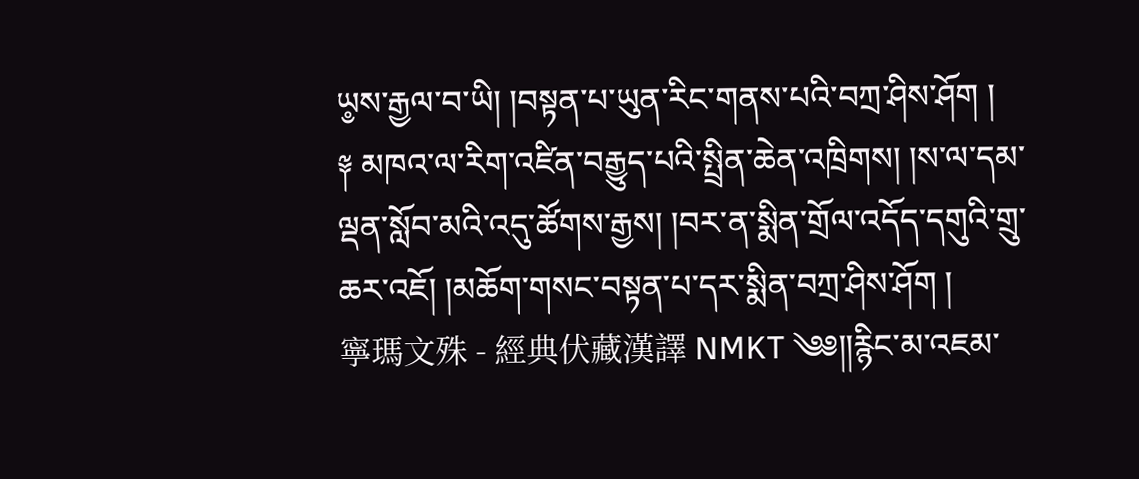ཡ༵ས་རྒྱལ་བ་ཡི། །བསྟན་པ་ཡུན་རིང་གནས་པའི་བཀྲ་ཤིས་ཤོག །
༈ མཁའ་ལ་རིག་འཛིན་བརྒྱུད་པའི་སྤྲིན་ཆེན་འཁྲིགས། །ས་ལ་དམ་ལྡན་སློབ་མའི་འདུ་ཚོགས་རྒྱས། །བར་ན་སྨིན་གྲོལ་འདོད་དགུའི་གྲུ་ཆར་འཇོ། །མཆོག་གསང་བསྟན་པ་དར་སྨིན་བཀྲ་ཤིས་ཤོག །
寧瑪文殊 - 經典伏藏漢譯 NMKT ༄༅།།རྙིང་མ་འཇམ་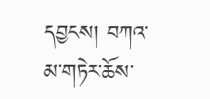དབྱངས། བཀའ་མ་གཏེར་ཆོས་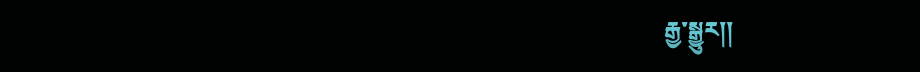རྒྱ་སྒྱུར།།